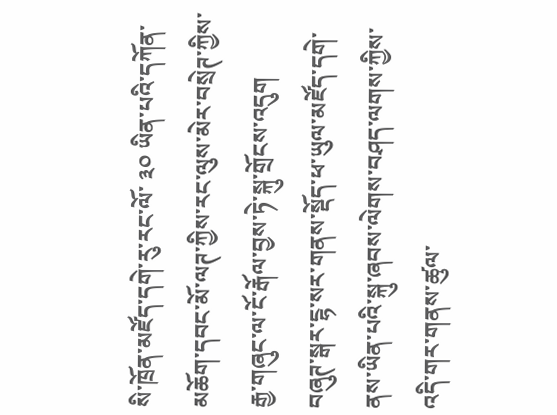སི་ཁྲོན་མཛོད་དགེ་རུ་རང་ལོ་ ༣༠ ཡིན་པའི་དཀོན་མཆོག་དབང་མོ་ལཊ་ཀྱིས་རང་ལུས་མེར་བསྲེཊ་ཀྱིས་རྒྱ་གཞུང་ལ་ངོ་རྒོལ་བྱས་ཏེ་སྐུ་གྲོངས་འདུག
བཞུཊ་སྒར་ངྷ་སར་གནས་སྡོད་ཕ་ཡུལ་མཛོད་དགེ་ནས་ཡིན་པའི་སྐུ་ཞབས་ལེགས་བཤད་ལགས་ཀྱིས་འདི་གར་གནས་ཚུལ་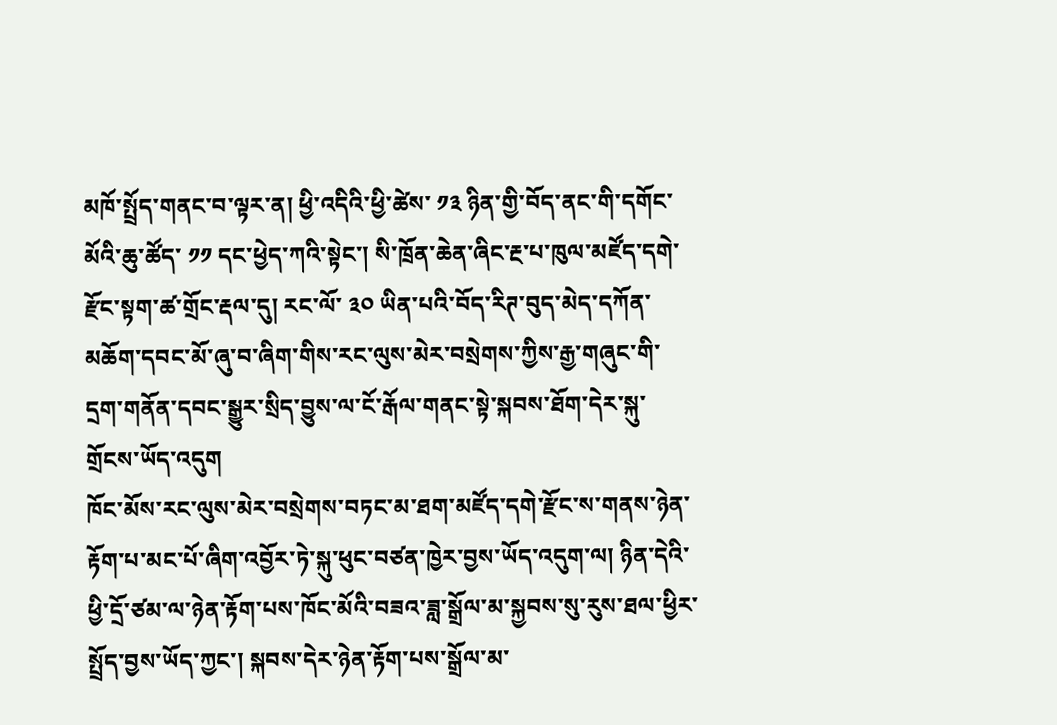མཁོ་སྤྲོད་གནང་བ་ལྟར་ན། ཕྱི་འདིའི་ཕྱི་ཚེས་ ༡༣ ཉིན་གྱི་བོད་ནང་གི་དགོང་མོའི་ཆུ་ཚོད་ ༡༡ དང་ཕྱེད་ཀའི་སྟེང་། སི་ཁྲོན་ཆེན་ཞིང་རྔ་པ་ཁུལ་མཛོད་དགེ་རྫོང་སྟག་ཚ་གྲོང་རྡལ་དུ། རང་ལོ་ ༣༠ ཡིན་པའི་བོད་རིཊ་བུད་མེད་དཀོན་མཆོག་དབང་མོ་ཞུ་བ་ཞིག་གིས་རང་ལུས་མེར་བསྲེགས་ཀྱིས་རྒྱ་གཞུང་གི་དྲག་གནོན་དབང་སྒྱུར་སྲིད་བྱུས་ལ་ངོ་རྒོལ་གནང་སྟེ་སྐབས་ཐོག་དེར་སྐུ་གྲོངས་ཡོད་འདུག
ཁོང་མོས་རང་ལུས་མེར་བསྲེགས་བཏང་མ་ཐག་མཛོད་དགེ་རྫོང་ས་གནས་ཉེན་རྟོག་པ་མང་པོ་ཞིག་འབྱོར་ཏེ་སྐུ་ཕུང་བཙན་ཁྱེར་བྱས་ཡོད་འདུག་ལ། ཉིན་དེའི་ཕྱི་དྲོ་ཙམ་ལ་ཉེན་རྟོག་པས་ཁོང་མོའི་བཟའ་ཟླ་སྒྲོལ་མ་སྐྱབས་སུ་རུས་ཐལ་ཕྱིར་སྤྲོད་བྱས་ཡོད་ཀྱང་། སྐབས་དེར་ཉེན་རྟོག་པས་སྒྲོལ་མ་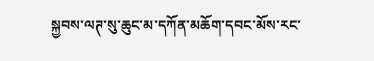སྐྱབས་ལཊ་སུ་ཆུང་མ་དཀོན་མཆོག་དབང་མོས་རང་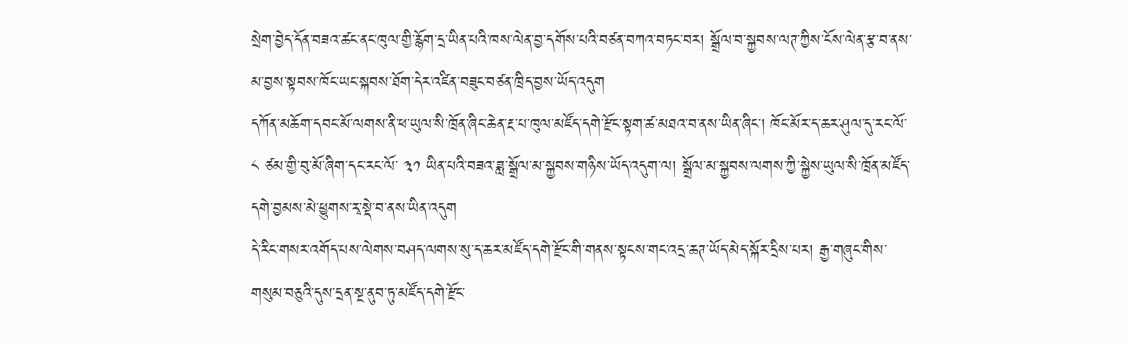སྲེག་བྱེད་དོན་བཟའ་ཚང་ནང་ཁུལ་གྱི་རྙོག་དྲ་ཡིན་པའི་ཁས་ལེན་བྱ་དགོས་པའི་བཙན་བཀའ་བཏང་བར། སྒྲོལ་བ་སྐྱབས་ལཊ་ཀྱིས་ངོས་ལེན་རྩ་བ་ནས་མ་བྱས་སྟབས་ཁོང་ཡང་སྐབས་ཐོག་དེར་འཛིན་བཟུང་བཙན་ཁྲིད་བྱས་ཡོད་འདུག
དཀོན་མཆོག་དབང་མོ་ལགས་ནི་ཕ་ཡུལ་སི་ཁྲོན་ཞིང་ཆེན་རྔ་པ་ཁུལ་མཛོད་དགེ་རྫོང་སྟག་ཚ་མཐའ་བ་ནས་ཡིན་ཞིང་། ཁོང་མོར་ད་ཆར་ཤུལ་དུ་རང་ལོ་ ༨ ཙམ་གྱི་བུ་མོ་ཞིག་དང་རང་ལོ་ ༣༡ ཡིན་པའི་བཟའ་ཟླ་སྒྲོལ་མ་སྐྱབས་གཉིས་ཡོད་འདུག་ལ། སྒྲོལ་མ་སྐྱབས་ལགས་ཀྱི་སྐྱེས་ཡུལ་སི་ཁྲོན་མཛོད་དགེ་བྱམས་མེ་ཕྱུགས་རྭ་སྡེ་བ་ནས་ཡིན་འདུག
དེ་རིང་གསར་འགོད་པས་ལེགས་བཤད་ལགས་སུ་ད་ཆར་མཛོད་དགེ་རྫོང་གི་གནས་སྟངས་གང་འདྲ་ཆཊ་ཡོད་མེད་སྐོར་དྲིས་པར། རྒྱ་གཞུང་གིས་གསུམ་བཅུའི་དུས་དྲན་སྔ་ནུབ་ཏུ་མཛོད་དགེ་རྫོང་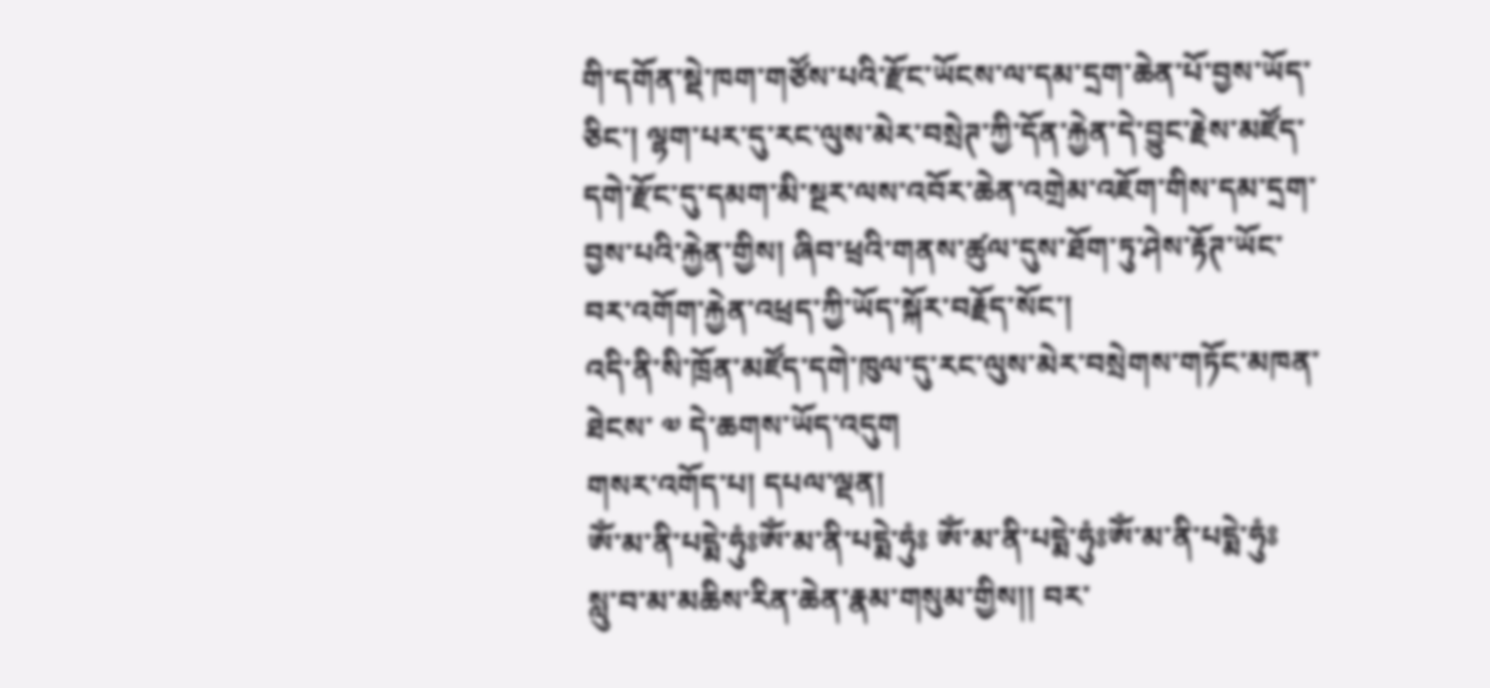གི་དགོན་སྡེ་ཁག་གཙོས་པའི་རྫོང་ཡོངས་ལ་དམ་དྲག་ཆེན་པོ་བྱས་ཡོད་ཅིང་། ལྷག་པར་དུ་རང་ལུས་མེར་བསྲེཊ་ཀྱི་དོན་རྐྱེན་དེ་བྱུང་རྗེས་མཛོད་དགེ་རྫོང་དུ་དམག་མི་སྔར་ལས་འབོར་ཆེན་འགྲེམ་འཇོག་གིས་དམ་དྲག་བྱས་པའི་རྐྱེན་གྱིས། ཞིབ་ཕྲའི་གནས་ཚུལ་དུས་ཐོག་ཏུ་ཤེས་རྟོཊ་ཡོང་བར་འགོག་རྐྱེན་འཕྲད་ཀྱི་ཡོད་སྐོར་བརྗོད་སོང་།
འདི་ནི་སི་ཁྲོན་མཛོད་དགེ་ཁུལ་དུ་རང་ལུས་མེར་བསྲེགས་གཏོང་མཁན་ཐེངས་ ༧ དེ་ཆགས་ཡོད་འདུག
གསར་འགོད་པ། དཔལ་ལྡན།
ཨོཾ་མ་ནི་པདྨེ་ཧུཾཿཨོཾ་མ་ནི་པདྨེ་ཧུཾཿ ཨོཾ་མ་ནི་པདྨེ་ཧུཾཿཨོཾ་མ་ནི་པདྨེ་ཧུཾཿ
སླུ་བ་མ་མཆིས་རིན་ཆེན་རྣམ་གསུམ་གྱིས།། བར་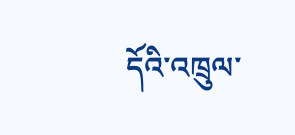དོའི་འཁྲུལ་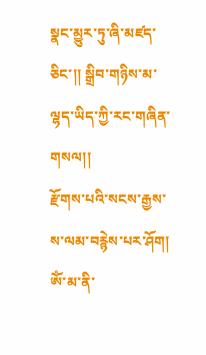སྣང་མྱུར་ཏུ་ཞི་མཛད་ཅིང་།། སྒྲིབ་གཉིས་མ་ལྷད་ཡིད་ཀྱི་རང་གཞིན་གསལ།།
རྫོགས་པའི་སངས་རྒྱས་ས་ལམ་བརྙེས་པར་ཤོག།
ཨོཾ་མ་ནི་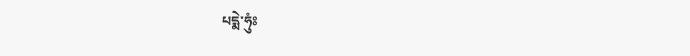པདྨེ་ཧུཾཿ